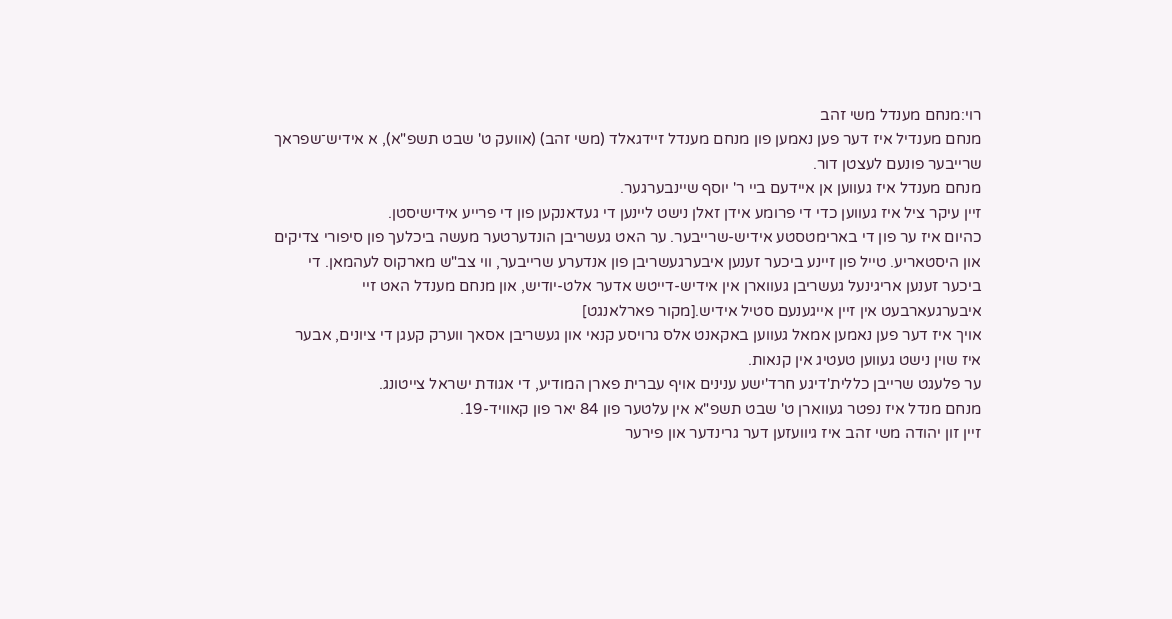רוי:מנחם מענדל משי זהב
מנחם מענדיל איז דער פען נאמען פון מנחם מענדל זיידגאלד (משי זהב) (אוועק ט' שבט תשפ"א), א אידיש־שפראך שרייבער פונעם לעצטן דור.
מנחם מענדל איז געווען אן איידעם ביי ר' יוסף שיינבערגער.
זיין עיקר ציל איז געווען כדי די פרומע אידן זאלן נישט ליינען די געדאנקען פון די פרייע אידישיסטן.
כהיום איז ער פון די בארימטסטע אידיש-שרייבער. ער האט געשריבן הונדערטער מעשה ביכלעך פון סיפורי צדיקים און היסטאריע. טייל פון זיינע ביכער זענען איבערגעשריבן פון אנדערע שרייבער, ווי צב"ש מארקוס לעהמאן. די ביכער זענען אריגינעל געשריבן געווארן אין אידיש-דייטש אדער אלט-יודיש, און מנחם מענדל האט זיי איבערגעארבעט אין זיין אייגענעם סטיל אידיש.[מקור פארלאנגט]
אויך איז דער פען נאמען אמאל געווען באקאנט אלס גרויסע קנאי און געשריבן אסאך ווערק קעגן די ציונים, אבער איז שוין נישט געווען טעטיג אין קנאות.
ער פלעגט שרייבן כללית'דיגע חרד'ישע ענינים אויף עברית פארן המודיע, די אגודת ישראל צייטונג.
מנחם מנדל איז נפטר געווארן ט' שבט תשפ"א אין עלטער פון 84 יאר פון קאוויד-19.
זיין זון יהודה משי זהב איז גיוועזען דער גרינדער און פירער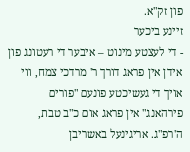פון זק"א.
זיינע ביכער
- די לעצטע מינוט – איבער די רעטונג פון אידן אין פראג דורך ר' מרדכי צמח, ווי אויך די געשיכטע פונעם "פורים פירהאנג" אין פראג אום כ"ב טבת, ה'רפ"ג. אריגינעל באשריבן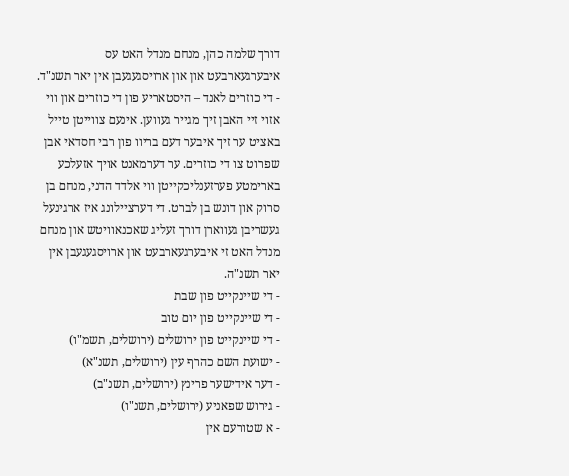דורך שלמה כהן, מנחם מנדל האט עס איבערגעארבעט און און ארויסגעגעבן אין יאר תשנ"ד.
- די כוזרים לאנד – היסטאריע פון די כוזרים און ווי אזוי זיי האבן זיך מגייר געווען. אינעם צווייטן טייל באציט ער זיך איבער דעם בריוו פון רבי חסדאי אבן שפרוט צו די כוזרים. ער דערמאנט אויך אזעלכע בארימטע פערזענליכקייטן ווי אלדד הדני, מנחם בן סרוק און דונש בן לברט. די דערציילונג איז ארגינעל געשריבן געווארן דורך זעליג שאכנאוויטש און מנחם מנדל האט זי איבערגעארבעט און ארויסגעגעבן אין יאר תשנ"ה.
- די שיינקייט פון שבת
- די שיינקייט פון יום טוב
- די שיינקייט פון ירושלים (ירושלים, תשמ"ו)
- ישועת השם כהרף עין (ירושלים, תשנ"א)
- דער אידישער פרינץ (ירושלים, תשנ"ב)
- גירוש שפאניע (ירושלים, תשנ"ו)
- א שטורעם אין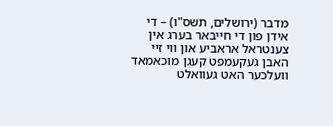מדבר (ירושלים, תשס"ו) – די אידן פון די חייבאר בערג אין צענטראל אראביע און ווי זיי האבן געקעמפט קעגן מוכאמאד וועלכער האט געוואלט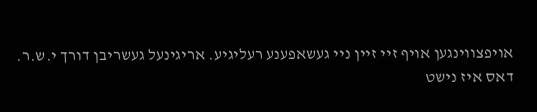אויפצווינגען אויף זיי זיין ניי געשאפענע רעליגיע. אריגינעל געשריבן דורך י.ש.ר.
דאס איז נישט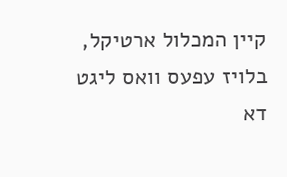קיין המכלול ארטיקל, בלויז עפעס וואס ליגט דא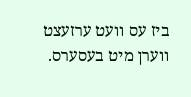ביז עס וועט ערזעצט ווערן מיט בעסערס.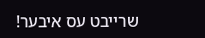שרייבט עס איבער!